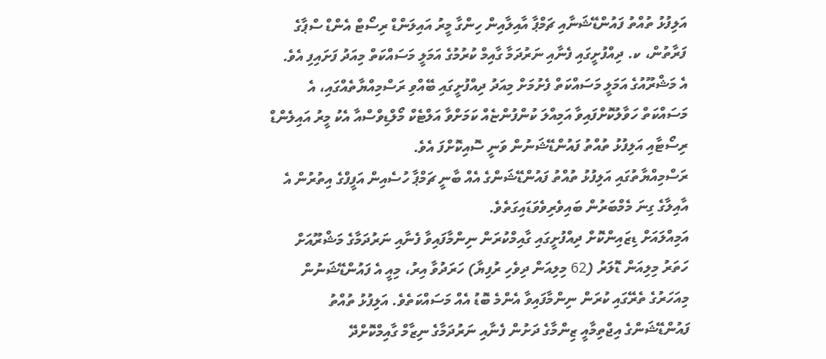އަލިފުޅު ތުއްތު ފައުންޑޭޝަނާއި ޗަމްޕާ އާއިލާއިން ހިންގާ މީރު އައިލަންޑް ރިސޯޓް އެންޑް ސްޕާގެ ފަރާތުން، ކ. ދިއްފުށީގައި ފެނާއި ނަރުދަމާ ގާއިމް ކުރުމުގެ އަމަލީ މަސައްކަތް މިއަދު ފަށައިފި އެވެ.
އެ މަޝްރޫއުގެ އަމަލީ މަސައްކަތް ފެށުމަށް މިއަދު ދިއްފުށީގައި ބޭއްވި ރަސްމިއްޔާތެއްގައި، އެ މަސައްކަތް ހަވާލުކޮށްފައިވާ އަމިއްލަ ކުންފުންޏެއް ކަމަށްވާ އަލްޓެކް މޯލްޑިވްސްއާ އެކު މީރު އައިލެންޑް ރިސޯޓާއި އަލިފުޅު ތުއްތު ފައުންޑޭޝަނުން ވަނީ ސޮއިކޮށްފަ އެވެ.
ރަސްމިއްޔާތުގައި އަލިފުޅު ތުއްތު ފައުންޑޭޝަންގެ އެއް ބާނީ ޗަމްޕާ ހުސެއިން އަފީފްގެ އިތުރުން އެ އާއިލާގެ ގިނަ މެމްބަރުން ބައިވެރިވެވަޑައިގަތެވެ.
އަމިއްލައަށް ޑިޒައިންކޮށް ދިއްފުށީގައި ގާއިމްކުރަން ނިންމާފައިވާ ފެނާއި ނަރުދަމާގެ މަޝްރޫއަށް ހަތަރު މިލިއަން ޑޮލަރު (62 މިލިއަން ދިވެހި ރުފިޔާ) ހަރަދުވާ އިރު، މިއީ އެ ފައުންޑޭޝަނުން މިއަހަރުގެ ތެރޭގައި ކުރަން ނިންމާފައިވާ އެންމެ ބޮޑު އެއް މަސައްކަތެވެ. އަލިފުޅު ތުއްތު ފައުންޑޭޝަންގެ އިޖްތިމާއީ ޒިންމާގެ ދަށުން ފެނާއި ނަރުދަމާގެ ނިޒާމް ގާއިމްކޮށްދޭ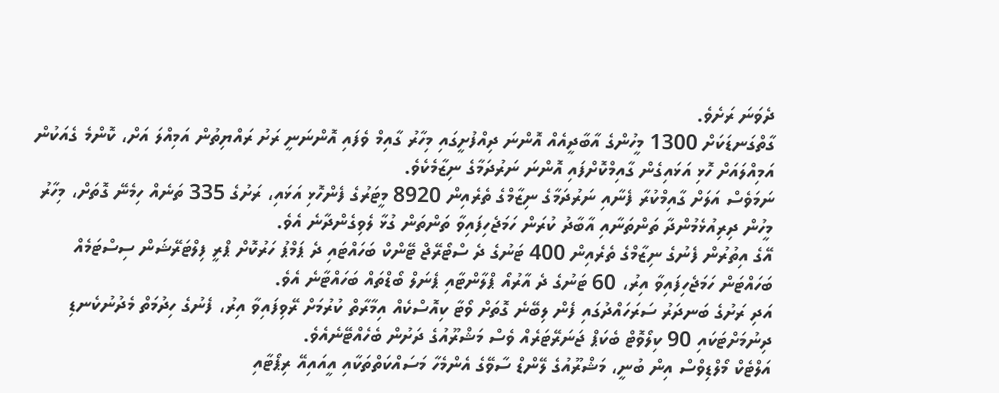ދެވަނަ ރަށެވެ.
ގާތްގަނޑަކަށް 1300 މީހުންގެ އާބާދީއެއް އޮންނަ ދިއްފުށީގައި މިހާރު ގާއިމް ވެފައި އޮންނަނީ ރަށު ރައްޔިތުން އަމިއްލަ އަށް، ކޮންމެ ގެއަކުން އަމިއްލައަށް ހޮޅި އަޅައިގެން ގާއިމްކޮށްފައި އޮންނަ ނަރުދަމާގެ ނިޒާމެކެވެ.
ނަމަވެސް އަލަށް ގާއިމްކުރާ ފެނާއި ނަރުދަމާގެ ނިޒާމްގެ ތެރެއިން 8920 މީޓަރުގެ ފެންހޮޅި އަޅައި، ރަށުގެ 335 ތަނެއް ހިމެނޭ ގޮތަށް، މިހާރު މީހުން ދިރިއުޅެމުންދާ ތަންތަނާއި އާބާދު ކުރަން ހަމަޖެހިފައިވާ ތަންތަން ގުޅާ ލެވިގެންދާނެ އެވެ.
އޭގެ އިތުރުން ފެނުގެ ނިޒާމްގެ ތެރެއިން 400 ޓަނުގެ ދެ ސްޓޯރޭޖް ޓޭންކް ބަހައްޓައި ދެ ޕަމްޕު ހަރުކޮށް ޕްރީ ފިލްޓަރޭޝަން ސިސްޓަމެއް ބަހައްޓަން ހަމަޖެހިފައިވާ އިރު، 60 ޓަނުގެ ދެ އާރުއޯ ޕްލާންޓާއި ޕެނަލް ބޯޑްތައް ބަހައްޓާނެ އެވެ.
އަދި ރަށުގެ ބަނދަރު ސަރަހައްދުގައި ފެން ލިބޭނެ ގޮތަށް ވޯޓާ ކިއޮސްކެއް އިމާރާތް ކުރުމަށް ރޭވިފައިވާ އިރު، ފެނުގެ ހިދުމަތް މެދުނުކެނޑި ދިނުމަށްޓަކައި 90 ކިލޯވޮޓް ބެކަޕް ޖަނަރޭޓަރެއް ވެސް މަޝްރޫއުގެ ދަށުން ބެހެއްޓޭނެއެވެ.
އަލްޓެކް މޯލްޑިވްސް އިން ބުނީ، މަޝްރޫއުގެ ލޭންޑް ސާވޭގެ އެންމެހާ މަސައްކަތްތަކާއި އީއައިއޭ ރިޕޯޓާއި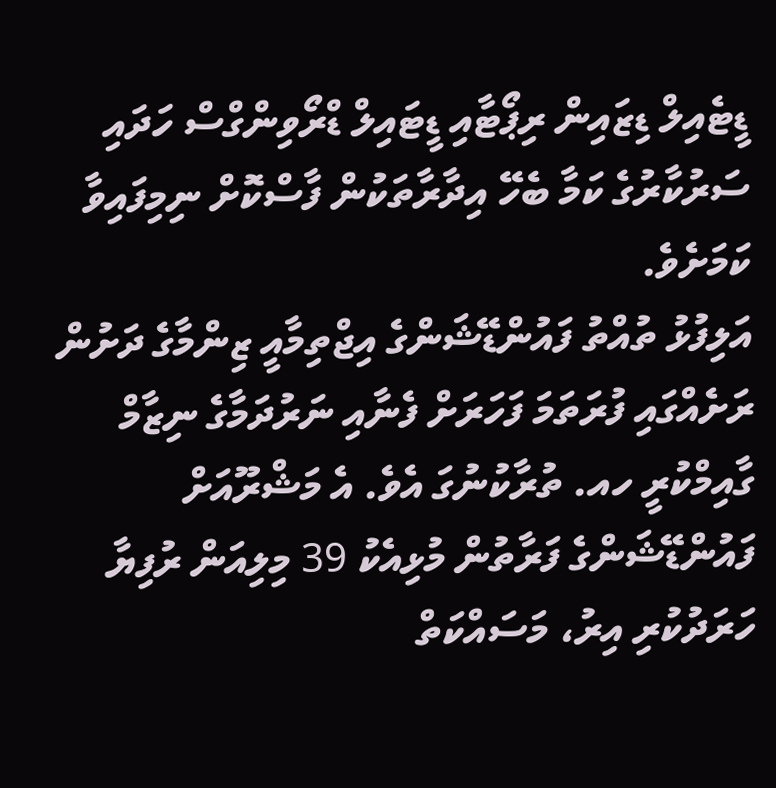ޑީޓެއިލް ޑިޒައިން ރިޕޯޓާއި ޑީޓައިލް ޑްރޯވިންގްސް ހަދައި ސަރުކާރުގެ ކަމާ ބެހޭ އިދާރާތަކުން ފާސްކޮށް ނިމިފައިވާ ކަމަށެވެ.
އަލިފުޅު ތުއްތު ފައުންޑޭޝަންގެ އިޖްތިމާއީ ޒިންމާގެ ދަށުން ރަށެއްގައި ފުރަތަމަ ފަހަރަށް ފެނާއި ނަރުދަމާގެ ނިޒާމް ގާއިމްކުރީ ހއ. ތުރާކުނުގަ އެވެ. އެ މަޝްރޫއަށް ފައުންޑޭޝަންގެ ފަރާތުން މުޅިއެކު 39 މިލިއަން ރުފިޔާ ހަރަދުކުރި އިރު، މަސައްކަތް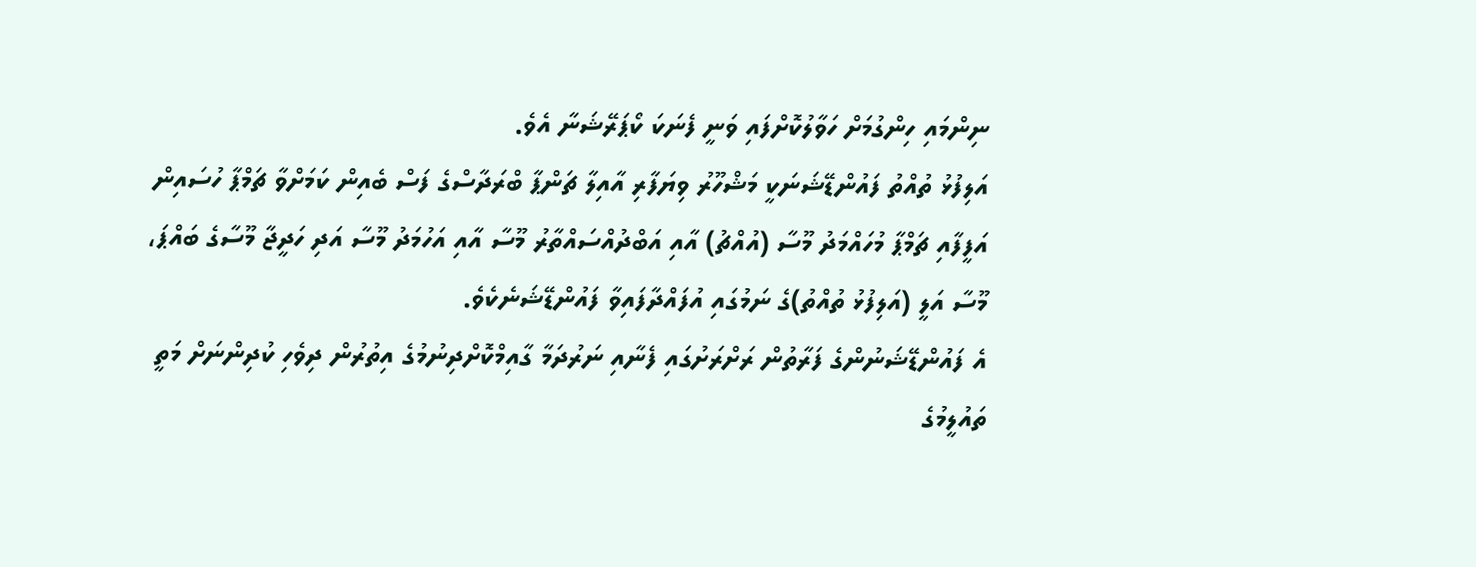ނިންމައި ހިންގުމަށް ހަވާލުކޮށްފައި ވަނީ ފެނަކަ ކޯޕަރޭޝަނާ އެވެ.
އަލިފުޅު ތުއްތު ފައުންޑޭޝަނަކީ މަޝްހޫރު ވިޔަފާރި އާއިލާ ޗަންޕާ ބްރަދާސްގެ ފަސް ބެއިން ކަމަށްވާ ޗަމްޕާ ހުސައިން އަފީފާއި ޗަމްޕާ މުހައްމަދު މޫސާ (އުއްޗު) އާއި އަބްދުއްސައްތާރު މޫސާ އާއި އަހުމަދު މޫސާ އަދި ހަދީޖާ މޫސާގެ ބައްޕަ، މޫސާ އަލީ (އަލިފުޅު ތުއްތު)ގެ ނަމުގައި އުފައްދާފައިވާ ފައުންޑޭޝަނެކެވެ.
އެ ފައުންޑޭޝަނުންގެ ފަރާތުން ރަށްރަށުގައި ފެނާއި ނަރުދަމާ ގާއިމްކޮށްދިނުމުގެ އިތުރުން ދިވެހި ކުދިންނަށް މަތީ ތައުލީމުގެ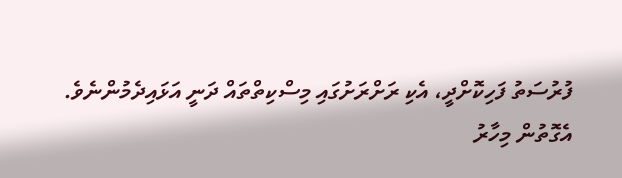ފުރުސަތު ފަހިކޮށްދީ، އެކި ރަށްރަށުގައި މިސްކިތްތައް ދަނީ އަޅައިދެމުންނެވެ.
އެގޮތުން މިހާރު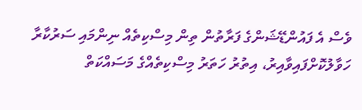ވެސް އެ ފައުންޑޭޝަންގެ ފަރާތުން ތިން މިސްކިތެއް ނިންމައި ސަރުކާރާ ހަވާލުކޮށްފައިވާއިރު، އިތުރު ހަތަރު މިސްކިތެއްގެ މަސައްކަތް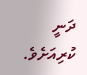ދަނީ ކުރިއަށެވެ.